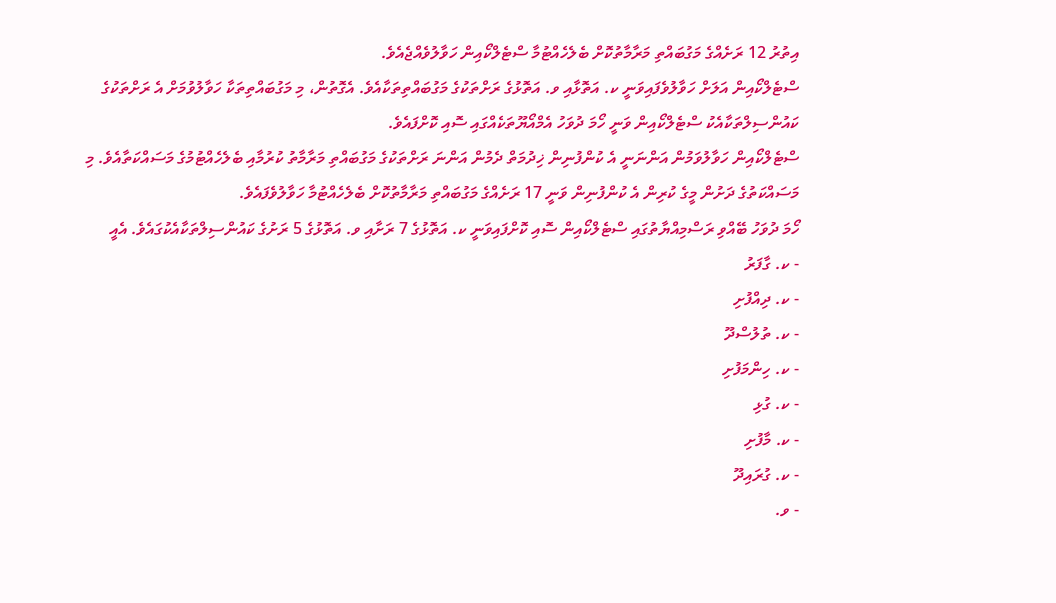އިތުރު 12 ރަށެއްގެ މަގުބައްތި މަރާމާތުކޮށް ބެލެހެއްޓުމާ ސްޓެލްކޯއިން ހަވާލުވެއްޖެއެވެ.
ސްޓެލްކޯއިން އަލަށް ހަވާލުވެފައިވަނީ ކ. އަތޮޅާއި ވ. އަތޮޅުގެ ރަށްތަކުގެ މަގުބައްތިތަކާއެވެ. އެގޮތުން، މި މަގުބައްތިތަކާ ހަވާލުވުމަށް އެ ރަށްތަކުގެ ކައުންސިލްތަކާއެކު ސްޓެލްކޯއިން ވަނީ ހޯމަ ދުވަހު އެމްއޯޔޫތަކެއްގައި ސޮއި ކޮށްފައެވެ.
ސްޓެލްކޯއިން ހަވާލުވަމުން އަންނަނީ އެ ކުންފުނިން ޚިދުމަތް ދެމުން އަންނަ ރަށްތަކުގެ މަގުބައްތި މަރާމާތު ކުރުމާއި ބެލެހެއްޓުމުގެ މަސައްކަތާއެވެ. މި މަސައްކަތުގެ ދަށުން މީގެ ކުރިން އެ ކުންފުނިން ވަނީ 17 ރަށެއްގެ މަގުބައްތި މަރާމާތުކޮށް ބެލެހެއްޓުމާ ހަވާލުވެފައެވެ.
ހޯމަ ދުވަހު ބޭއްވި ރަސްމިއްޔާތުގައި ސްޓެލްކޯއިން ސޮއި ކޮށްފައިވަނީ ކ. އަތޮޅުގެ 7 ރަށާއި ވ. އަތޮޅުގެ 5 ރަށުގެ ކައުންސިލްތަކާއެކުގައެވެ. އެއީ
- ކ. ގާފަރު
- ކ. ދިއްފުށި
- ކ. ތުލުސްދޫ
- ކ. ހިންމަފުށި
- ކ. ގުޅި
- ކ. މާފުށި
- ކ. ގުރައިދޫ
- ވ.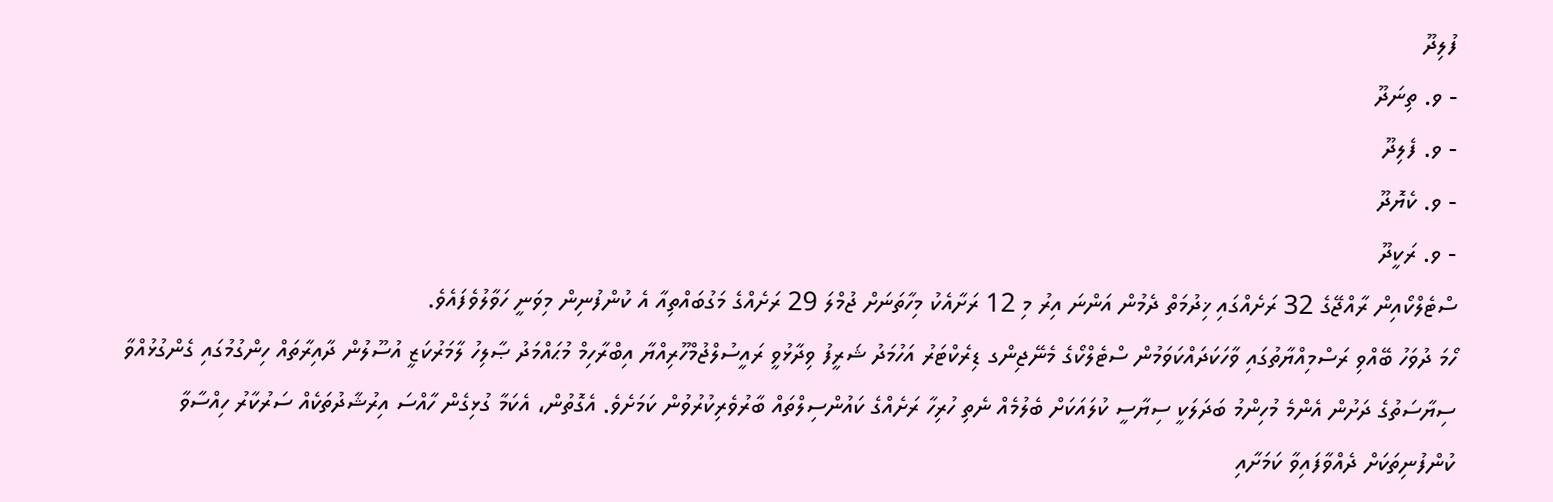ފުލިދޫ
- ވ. ތިނަދޫ
- ވ. ފެލިދޫ
- ވ. ކެޔޮދޫ
- ވ. ރަކީދޫ
ސްޓެލްކޯއިން ރާއްޖޭގެ 32 ރަށެއްގައި ޚިދުމަތް ދެމުން އަންނަ އިރު މި 12 ރަށާއެކު މިހާތަނަށް ޖުމްލަ 29 ރަށެއްގެ މަގުބައްތިއާ އެ ކުންފުނިން މިވަނީ ހަވާލުވެފައެވެ.
ހޯމަ ދުވަހު ބޭއްވި ރަސްމިއްޔާތުގައި ވާހަކަދައްކަވަމުން ސްޓެލްކޯގެ މެނޭޖިންގ ޑިރެކްޓަރު އަހުމަދު ޝަރީފު ވިދާޅުވީ ރައީސުލްޖުމްހޫރިއްޔާ އިބްރާހިމް މުޙައްމަދު ޞާލިހު ލާމަރުކަޒީ އުސޫލުން ދާއިރާތައް ހިންގުމުގައި ގެންގުޅުއްވާ ސިޔާސަތުގެ ދަށުން އެންމެ މުހިންމު ބަދަލަކީ ސިޔާސީ ކުލައަކަށް ބެލުމެއް ނެތި ހުރިހާ ރަށެއްގެ ކައުންސިލްތައް ބާރުވެރިކުރުވުން ކަމަށެވެ. އެގޮތުން، އެކަމާ ގުޅިގެން ހާއްސަ އިރުޝާދުތަކެއް ސަރުކާރު ހިއްސާވާ ކުންފުނިތަކަށް ދެއްވާފައިވާ ކަމަށާއި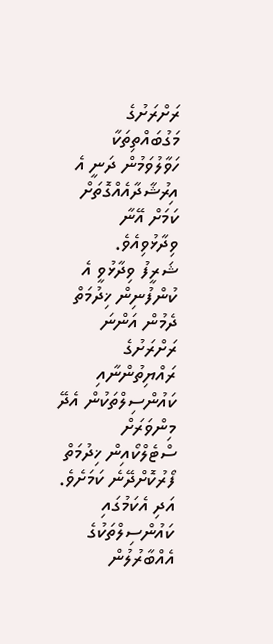ރަށްރަށުގެ މަގުބައްތިތަކާ ހަވާލުވަމުން ދަނީ އެ އިރުޝާދާއެއްގޮތަށް ކަމަށް އޭނާ ވިދާޅުވިއެވެ.
ޝަރީފު ވިދާޅުވީ އެ ކުންފުނިން ޚިދުމަތް ދެމުން އަންނަ ރަށްރަށުގެ ރައްޔިތުންނާއި ކައުންސިލްތަކުން އެދޭ މިންވަރަށް ސްޓެލްކޯއިން ޚިދުމަތް ފޯރުކޮށްދޭނެ ކަމަށެވެ. އަދި އެކަމުގައި ކައުންސިލްތަކުގެ އެއްބާރުލުން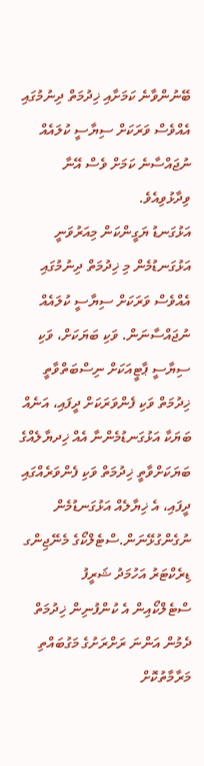ބޭނުންވާނެ ކަމަށާއި ޚިދުމަތް ދިނުމުގައި އެއްވެސް ވަރަކަށް ސިޔާސީ ކުލައެއް ނުޖައްސާނެ ކަމަށް ވެސް އޭނާ ވިދާޅުވިއެވެ.
އަޅުގަނޑު ޔަގީންކަން މިއަރުވަނީ އަޅުގަނޑުމެން މި ޚިދުމަތް ދިނުމުގައި އެއްވެސް ވަރަކަށް ސިޔާސީ ކުލައެއް ނުޖައްސާނަން. ވަކި ބަޔަކަށް، ވަކި ސިޔާސީ ޕާޓީއަކަށް ނިސްބަތްވާތީ ޚިދުމަތް ވަކި ފެންވަރަކަށް ދީފައި، އަނެއް ބަޔަކާ އަޅުގަނޑުމެންނާ އެއް ޚިދޔާލެއްގެ ބަޔަކަށްވާތީ ޚިދުމަތް ވަކި ފެންވަރެއްގައި ދީފައި، އެ ޚިޔާލެއް އަޅުގަނޑުމެން ނުގެންގުޅޭނަން.ސްޓެލްކޯގެ މެނޭޖިންގ ޑިރެކްޓަރު އަހުމަދު ޝަރީފު
ސްޓެލްކޯއިން އެ ކުންފުނިން ޚިދުމަތް ދެމުން އަންނަ ރަށްރަށުގެ މަގުބައްތި މަރާމާތުކޮށް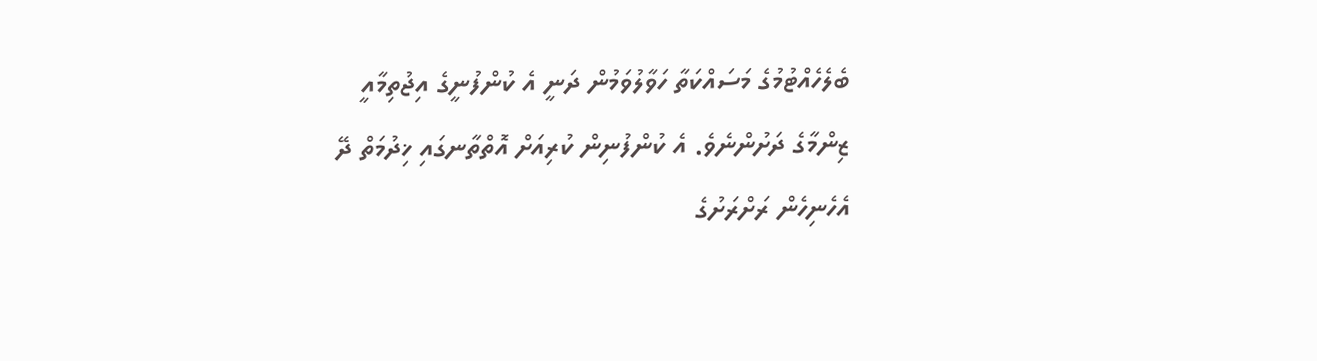ބެލެހެއްޓުމުގެ މަސައްކަތާ ހަވާލުވަމުން ދަނީ އެ ކުންފުނީގެ އިޖުތިމާއީ ޒިންމާގެ ދަށުންނެވެ. އެ ކުންފުނިން ކުރިއަށް އޮތްތާނގައި ޚިދުމަތް ދޭ އެހެނިހެން ރަށްރަށުގެ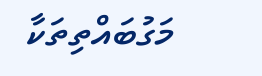މަގުބައްތިތަކާ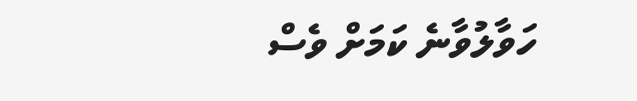ހަވާލުވާނެ ކަމަށް ވެސް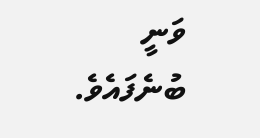ވަނީ ބުނެފައެވެ.